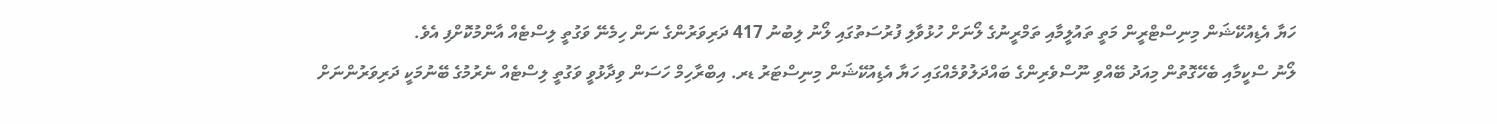ހަޔާ އެޑިއުކޭޝަން މިނިސްޓްރީން މަތީ ތައުލީމާއި ތަމްރީނުގެ ލޯނަށް ހުޅުވާލި ފުރުސަތުގައި ލޯނު ލިބުނު 417 ދަރިވަރުންގެ ނަން ހިމެނޭ ވަގުތީ ލިސްޓެއް އާންމުކޮށްފި އެވެ.
ލޯނު ސްކީމާއި ބެހޭގޮތުން މިއަދު ބޭއްވި ނޫސްވެރިންގެ ބައްދަލުވުމެއްގައި ހަޔާ އެޑިއުކޭޝަން މިނިސްޓަރު ޑރ. އިބްރާހިމް ހަސަން ވިދާޅުވީ ވަގުތީ ލިސްޓެއް ނެރުމުގެ ބޭނުމަކީ ދަރިވަރުންނަށް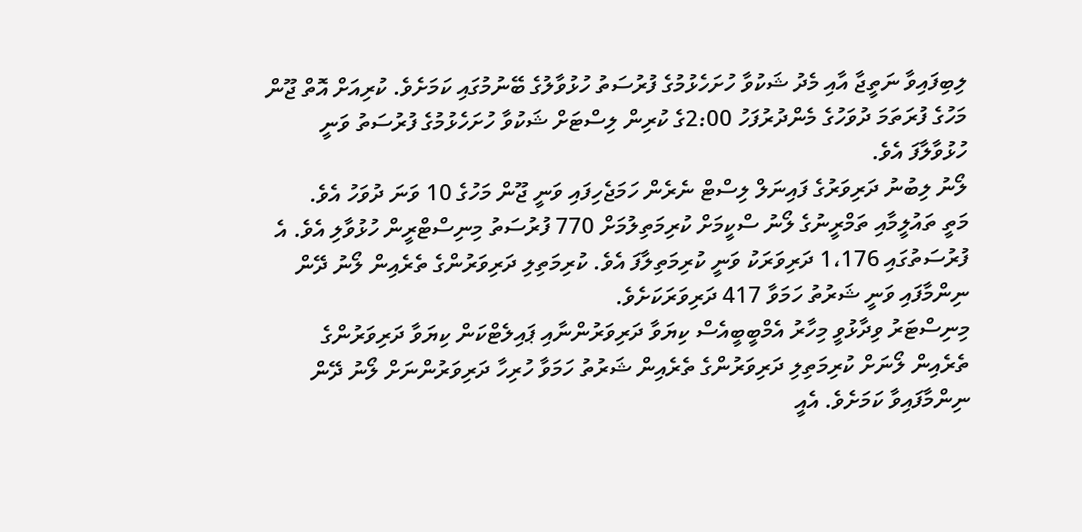ލިބިފައިވާ ނަތީޖާ އާއި މެދު ޝަކުވާ ހުށަހެޅުމުގެ ފުރުސަތު ހުޅުވާލުގެ ބޭނުމުގައި ކަމަށެވެ. ކުރިއަށް އޮތް ޖޫން މަހުގެ ފުރަތަމަ ދުވަހުގެ މެންދުރުފަހު 2:00ގެ ކުރިން ލިސްޓަށް ޝަކުވާ ހުށަހެޅުމުގެ ފުރުސަތު ވަނީ ހުޅުވާލާފަ އެވެ.
ލޯނު ލިބުނު ދަރިވަރުގެ ފައިނަލް ލިސްޓް ނެރެން ހަމަޖެހިފައި ވަނީ ޖޫން މަހުގެ 10 ވަނަ ދުވަހު އެވެ.
މަތީ ތައުލީމާއި ތަމްރީނުގެ ލޯނު ސްކީމަށް ކުރިމަތިލުމަށް 770 ފުރުސަތު މިނިސްޓްރީން ހުޅުވާލި އެވެ. އެ ފުރުސަތުގައި 1،176 ދަރިވަރަކު ވަނީ ކުރިމަތިލާފަ އެވެ. ކުރިމަތިލި ދަރިވަރުންގެ ތެރެއިން ލޯނު ދޭން ނިންމާފައި ވަނީ ޝަރުތު ހަމަވާ 417 ދަރިވަރަކަށެވެ.
މިނިސްޓަރު ވިދާޅުވީ މިހާރު އެމްބީބީއެސް ކިޔަވާ ދަރިވަރުންނާއި ޕައިލެޓްކަން ކިޔަވާ ދަރިވަރުންގެ ތެރެއިން ލޯނަށް ކުރިމަތިލި ދަރިވަރުންގެ ތެރެއިން ޝަރުތު ހަމަވާ ހުރިހާ ދަރިވަރުންނަށް ލޯނު ދޭން ނިންމާފައިވާ ކަމަށެވެ. އެއީ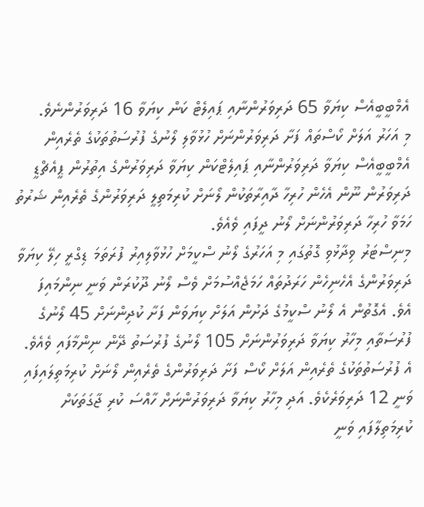އެމްބީބީއެސް ކިޔަވާ 65 ދަރިވަރުންނާއި ޕައިލެޓް ކަން ކިޔަވާ 16 ދަރިވަރުންނެވެ.
މި އަހަރު އަލަށް ކޯސްތައް ފަށާ ދަރިވަރުންނަށް ހުޅުވާލި ލޯނުގެ ފުރުސަތުތަކުގެ ތެރެއިން އެމްބީބީއެސް ކިޔަވާ ދަރިވަރުންނާއި ޕައިލެޓްކަން ކިޔަވާ ދަރިވަރުންގެ އިތުރުން ޕީއެޗްޑީ ދަރިވަރުން ނޫން އެހެން ހުރިހާ ދާއިރާތަކުން ލޯނަށް ކުރިމަތިލީ ދަރިވަރުންގެ ތެރެއިން ޝަރުތު ހަމަވާ ހުރިހާ ދަރިވަރުންނަށް ލޯނު ދީފައި ވެއެވެ.
މިނިސްޓަރު ވިދާޅުވި ގޮތުގައި މި އަހަރުގެ ލޯނު ސްކީމަށް ހުޅުވާލިއިރު ފުރަތަމަ ޑިގްރީ ހިލޭ ކިޔަވާ ދަރިވަރުންގެ އެހެނިހެން ހަރަދުތައް ހަމަޖެއްސުމަށް ވެސް ލޯނު ދޫކުރަން ވަނީ ނިންމައިފަ އެވެ. އެގޮތުން އެ ލޯނު ސްކީމުގެ ދަށުން އަލަށް ކިޔަވަން ފަށާ ކުދިންނަށް 45 ލޯނުގެ ފުރުސަތާއި މިހާރު ކިޔަވާ ދަރިވަރުންނަށް 105 ލޯނުގެ ފުރުސަތު ދޭން ނިންމާފައި ވެއެވެ. އެ ފުރުސަތުތަކުގެ ތެރެއިން އަލަށް ކޯސް ފަށާ ދަރިވަރުންގެ ތެރެއިން ލޯނަށް ކުރިމަތިލައިފައި ވަނީ 12 ދަރިވަރެކެވެ. އަދި މިހާރު ކިޔަވާ ދަރިވަރުންނަށް ހާއްސަ ކުރި ޖާގަތަކަށް ކުރިމަތިލާފައި ވަނީ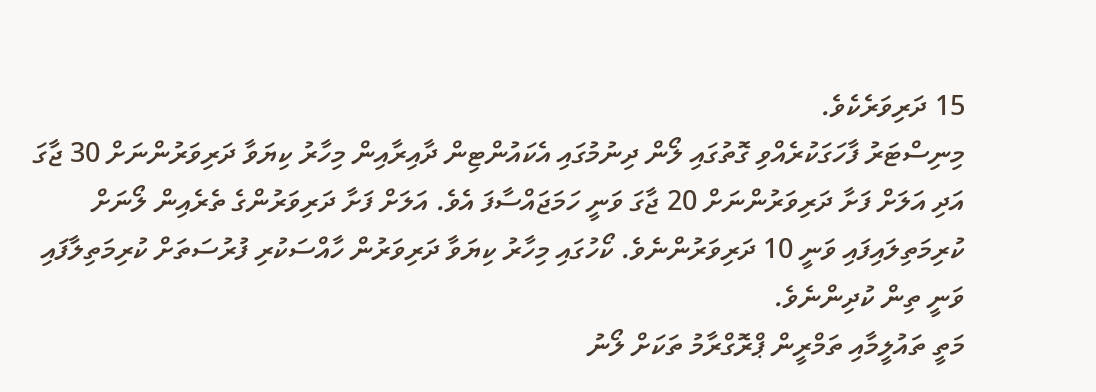15 ދަރިވަރެކެވެ.
މިނިސްޓަރު ފާހަގަކުރެއްވި ގޮތުގައި ލޯން ދިނުމުގައި އެކައުންޓިން ދާއިރާއިން މިހާރު ކިޔަވާ ދަރިވަރުންނަށް 30 ޖާގަ އަދި އަލަށް ފަށާ ދަރިވަރުންނަށް 20 ޖާގަ ވަނީ ހަމަޖައްސާފަ އެވެ. އަލަށް ފަށާ ދަރިވަރުންގެ ތެރެއިން ލޯނަށް ކުރިމަތިލައިފައި ވަނީ 10 ދަރިވަރުންނެވެ. ކޯހުގައި މިހާރު ކިޔަވާ ދަރިވަރުން ހާއްސަކުރި ފުރުސަތަށް ކުރިމަތިލާފައި ވަނީ ތިން ކުދިންނެވެ.
މަތީ ތައުލީމާއި ތަމްރީން ޕްރޮގްރާމު ތަކަށް ލޯނު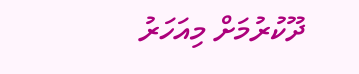ދޫކުރުމަށް މިއަހަރު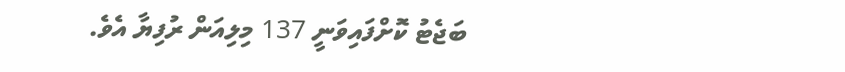ބަޖެޓު ކޮށްފައިވަނީ 137 މިލިއަން ރުފިޔާ އެވެ.